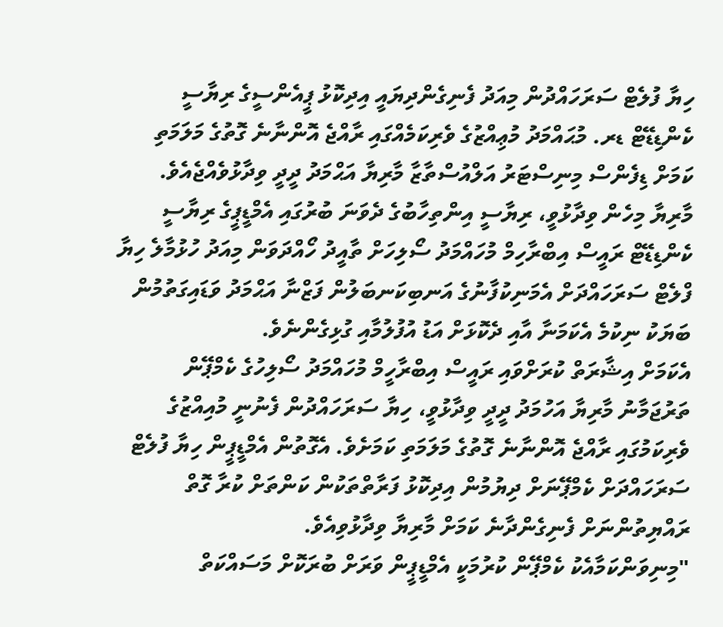ހިޔާ ފުލެޓް ސަރަހައްދުން މިއަދު ފެނިގެންދިޔައީ އިދިކޮޅު ޕީއެންސީގެ ރިޔާސީ ކެންޑިޑޭޓް ޑރ. މުޙައްމަދު މުޢިއްޒުގެ ވެރިކަމެއްގައި ރާއްޖެ އޮންނާނެ ގޮތުގެ މަލަމަތި ކަމަށް ޑިފެންސް މިނިސްޓަރު އަލްއުސްތާޒާ މާރިޔާ އަޙްމަދު ދީދީ ވިދާޅުވެއްޖެއެވެ.
މާރިޔާ މިހެން ވިދާޅުވީ، ރިޔާސީ އިންތިހާބުގެ ދެވަނަ ބުރުގައި އެމްޑީޕީގެ ރިޔާސީ ކެންޑިޑޭޓް ރައީސް އިބްރާހިމް މުހައްމަދު ސޯލިހަށް ތާއީދު ހޯއްދަވަން މިއަދު ހުޅުމާލެ ހިޔާ ފްލެޓް ސަރަހައްދަށް އެމަނިކުފާނުގެ އަނބިކަނބަލުން ފަޒްނާ އަޙްމަދު ވަޑައިގަތުމުން ބަޔަކު ނިކުމެ އެކަމަނާ އާއި ދެކޮޅަށް އަޑު އުފުލުމާއި ގުޅިގެންނެވެ.
އެކަމަށް އިޝާރަތް ކުރަށްވައި ރައީސް އިބްރާހީމް މުހައްމަދު ސޯލިހުގެ ކެމްޕޭން ތަރުޖަމާނު މާރިޔާ އަހުމަދު ދީދީ ވިދާޅުވީ، ހިޔާ ސަރަހައްދުން ފެނުނީ މުއިއްޒުގެ ވެރިކަމުގައި ރާއްޖެ އޮންނާނެ ގޮތުގެ މަލަމަތި ކަމަށެވެ. އެގޮތުން އެމްޑީޕީން ހިޔާ ފުލެޓް ސަރަހައްދަށް ކެމްޕޭނަށް ދިޔުމުން އިދިކޮޅު ފަރާތްތަކުން ކަންތަށް ކުރާ ގޮތް ރައްޔިތުންނަށް ފެނިގެންދާނެ ކަމަށް މާރިޔާ ވިދާޅުވިއެވެ.
"މިނިވަންކަމާއެކު ކެމްޕޭން ކުރުމަކީ އެމްޑީޕީން ވަރަށް ބުރަކޮށް މަސައްކަތް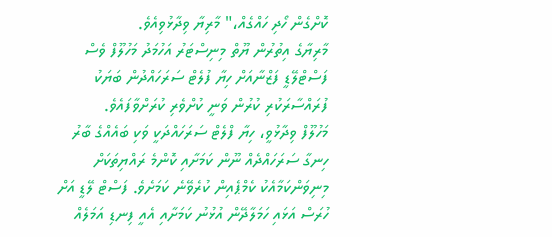ކޮށްގެން ހޯދި ހައްގެއް،" މާރިޔާ ވިދާޅުވިއެވެ.
މާރިޔާގެ އިތުރުން ޔޫތް މިނިސްޓަރު އަހުމަދު މަހުލޫފް ވެސް ފަސްޓްލޭޑީ ފަޒްނާއަށް ހިޔާ ފުލެޓް ސަރަހައްދުން ބަޔަކު ފުރައްސާރަކުރި ކުރުން ވަނީ ކުށްވެރި ކުރަށްވާފައެވެ.
މަހުލޫފް ވިދާޅުވީ، ހިޔާ ފްލެޓް ސަރަހައްދަކީ ވަކި ބައެއްގެ ބާރު ހިނގާ ސަރަހައްދެއް ނޫން ކަމަށާއި ކޮންމެ ރައްޔިތަކަށް މިނިވަންކަމާއެކު ކެމްޕެއިން ކުރެވޭނެ ކަމަށެވެ. ފަސްޓް ލޭޑީ އަށް ހުރަސް އަޅައި ހަމަލާދޭން އުޅުނު ކަމަށާއި އެއީ ފިނޑި އަމަލެއް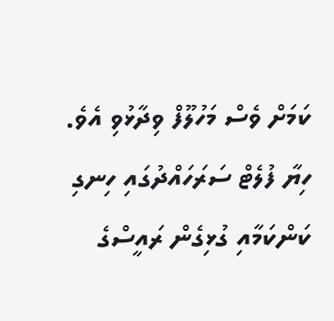ކަމަށް ވެސް މަހުލޫފް ވިދާޅުވި އެވެ.
ހިޔާ ފުލެޓް ސަރަހައްދުގައި ހިނގި ކަންކަމާއި ގުޅިގެން ރައީސްގެ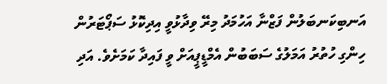އަނބިކަނބަލުން ފަޒްނާ އަހުމަދު މިރޭ ވިދާޅުވީ އިދިކޮޅު ސަޕޯޓަރުން ހިންގި ހުތުރު އަމަލުގެ ސަބަބުން އެމްޑީޕީއަށް ވީ ފައިދާ ކަމަށެވެ. އަދި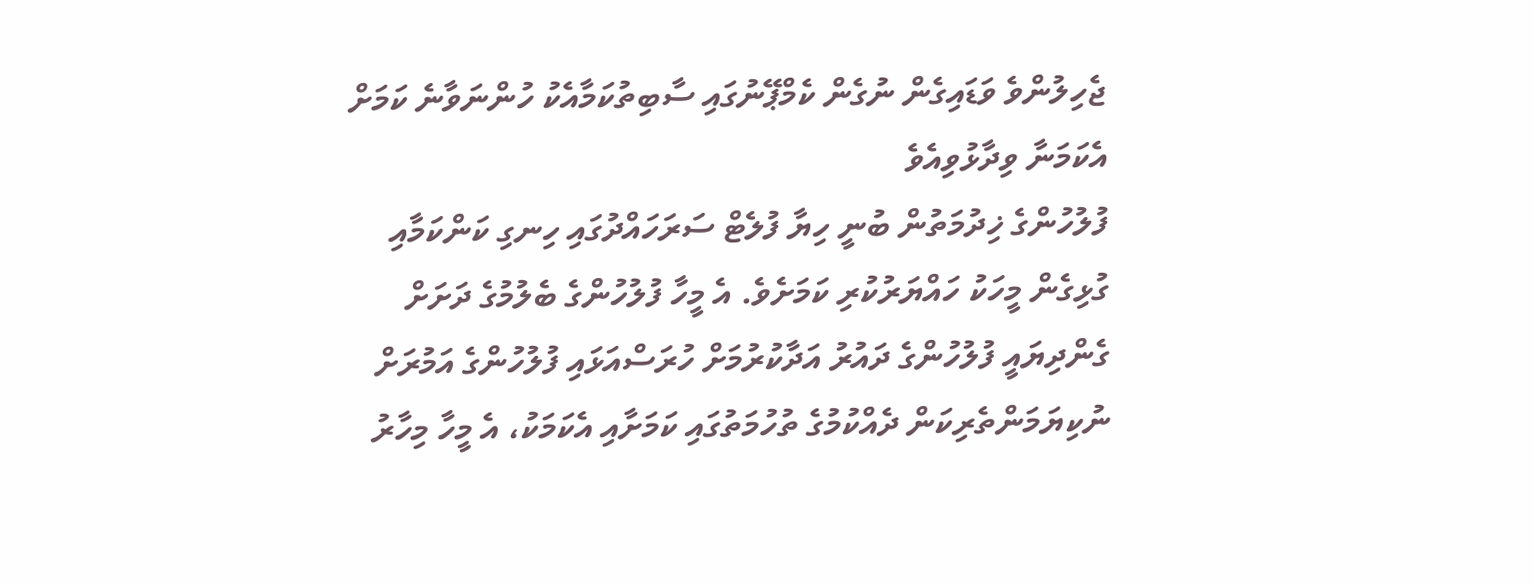ޖެހިލުންވެ ވަޑައިގެން ނުގެން ކެމްޕޭނުގައި ސާބިތުކަމާއެކު ހުންނަވާނެ ކަމަށް އެކަމަނާ ވިދާޅުވިއެވެ
ފުލުހުންގެ ޚިދުމަތުން ބުނީ ހިޔާ ފުލެޓް ސަރަހައްދުގައި ހިނގި ކަންކަމާއި ގުޅިގެން މީހަކު ހައްޔަރުކުރި ކަމަށެވެ. އެ މީހާ ފުލުހުންގެ ބެލުމުގެ ދަށަށް ގެންދިޔައީ ފުލުހުންގެ ދައުރު އަދާކުރުމަށް ހުރަސްއަޅައި ފުލުހުންގެ އަމުރަށް ނުކިޔަމަންތެރިކަން ދެއްކުމުގެ ތުހުމަތުގައި ކަމަށާއި އެކަމަކު، އެ މީހާ މިހާރު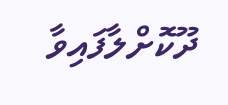ދޫކޮށްލާފައިވާ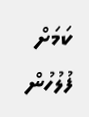ކަމަށް ފުލުހުން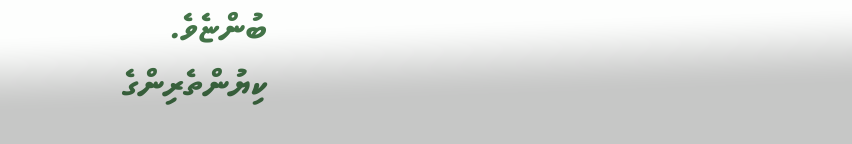ބުންޏެވެ.
ކިޔުންތެރިންގެ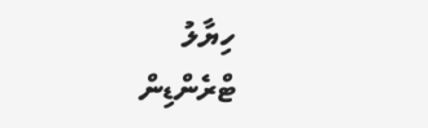ހިޔާލު
ޓްރެންޑިން